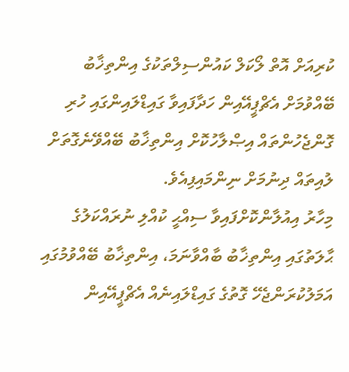ކުރިއަށް އޮތް ލޯކަލް ކައުންސިލްތަކުގެ އިންތިޚާބު ބޭއްވުމަށް އެޗްޕީއޭއިން ހަދާފައިވާ ގައިޑްލައިންގައި ހުރި ގޮންޖެހުންތައް އިޞްލާހުކޮށް އިންތިޚާބު ބޭއްވޭނެގޮތަށް ލުއިތައް ދިނުމަށް ނިންމައިފިއެވެ.
މިހާރު އިއުލާންކޮށްފައިވާ ސިއްޙީ ކުއްލި ނުރައްކަލުގެ ޙާލަތުގައި އިންތިޚާބު ބާއްވާނަމަ، އިންތިޚާބު ބޭއްވުމުގައި އަމަލުކުރަންޖެހޭ ގޮތުގެ ގައިޑްލައިނެއް އެޗްޕީއޭއިން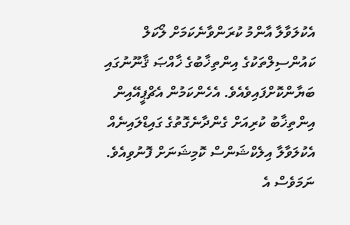އެކުލަވާލާ އާންމު ކުރަންވާނެކަމަށް ލޯކަލް ކައުންސިލްތަކުގެ އިންތިޚާބުގެ ޚާއްޞަ ޤާނޫނުގައި ބަޔާންކޮށްފައިވެއެވެ. އެހެންކަމުން އެޗްޕީއޭއިން އިންތިޚާބު ކުރިއަށް ގެންދާނެގޮތުގެ ގައިޑްލައިނެއް އެކުލަވާލާ އިލެކްޝަންސް ކޮމިޝަނަށް ފޮނުވިއެވެ. ނަމަވެސް އެ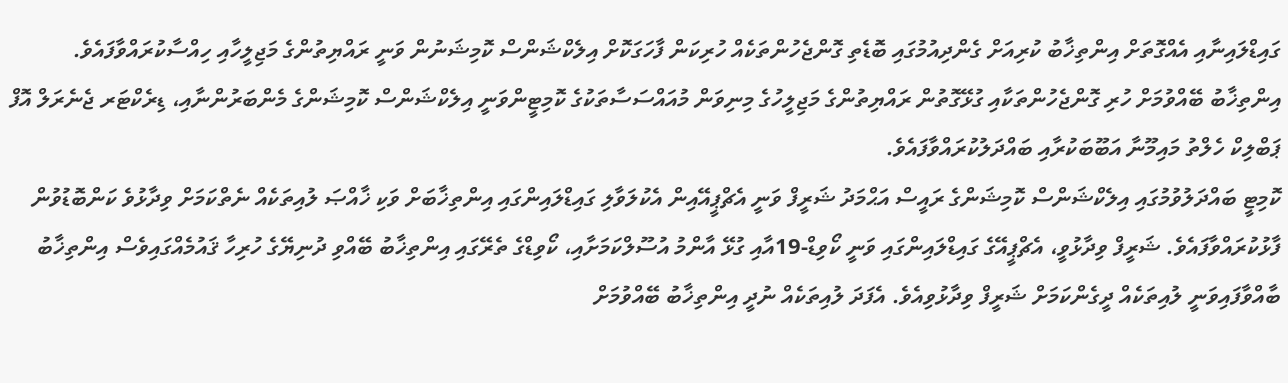ގައިޑްލައިނާއި އެއްގޮތަށް އިންތިޚާބު ކުރިއަށް ގެންދިއުމުގައި ބޮޑެތި ގޮންޖެހުންތަކެއް ހުރިކަން ފާހަގަކޮށް އިލެކްޝަންސް ކޮމިޝަނުން ވަނީ ރައްޔިތުންގެ މަޖިލީހާއި ހިއްސާކުރައްވާފައެވެ.
އިންތިޚާބު ބޭއްވުމަށް ހުރި ގޮންޖެހުންތަކާއި ގުޅޭގޮތުން ރައްޔިތުންގެ މަޖިލީހުގެ މިނިވަން މުއައްސަސާތަކުގެ ކޮމިޓީންވަނީ އިލެކްޝަންސް ކޮމިޝަންގެ މެންބަރުންނާއި، ޑިރެކްޓަރ ޖެނެރަލް އޮފް ޕަބްލިކް ހެލްތު މައިމޫނާ އަބޫބަކުރާއި ބައްދަލުކުރައްވާފައެވެ.
ކޮމިޓީ ބައްދަލުވުމުގައި އިލެކްޝަންސް ކޮމިޝަންގެ ރައީސް އަޙްމަދު ޝަރީފް ވަނީ އެޗްޕީއޭއިން އެކުލަވާލި ގައިޑްލައިންގައި އިންތިޚާބަށް ވަކި ޚާއްޞަ ލުއިތަކެއް ނެތްކަމަށް ވިދާޅުވެ ކަންބޮޑުވުން ފާޅުކުރައްވާފައެވެ. ޝަރީފް ވިދާޅުވީ، އެޗްޕީއޭގެ ގައިޑްލައިންގައި ވަނީ ކޯވިޑް-19އާއި ގުޅޭ އާންމު އުސޫލްކަމަށާއި، ކޯވިޑްގެ ތެރޭގައި އިންތިޚާބު ބޭއްވި ދުނިޔޭގެ ހުރިހާ ޤައުމެއްގައިވެސް އިންތިޚާބު ބާއްވާފައިވަނީ ލުއިތަކެއް ދީގެންކަމަށް ޝަރީފް ވިދާޅުވިއެވެ. އެފަދަ ލުއިތަކެއް ނުދީ އިންތިޚާބު ބޭއްވުމަށް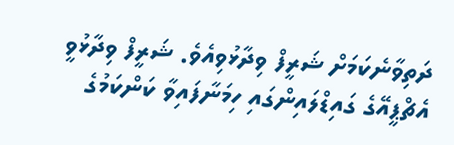ދަތިވާނެކަމަށް ޝަރީފް ވިދާޅުވިއެވެ. ޝަރީފް ވިދާޅުވީ އެޗްޕީއޭގެ ގައިޑްލައިންގައި ހިމަނާފައިވާ ކަންކަމުގެ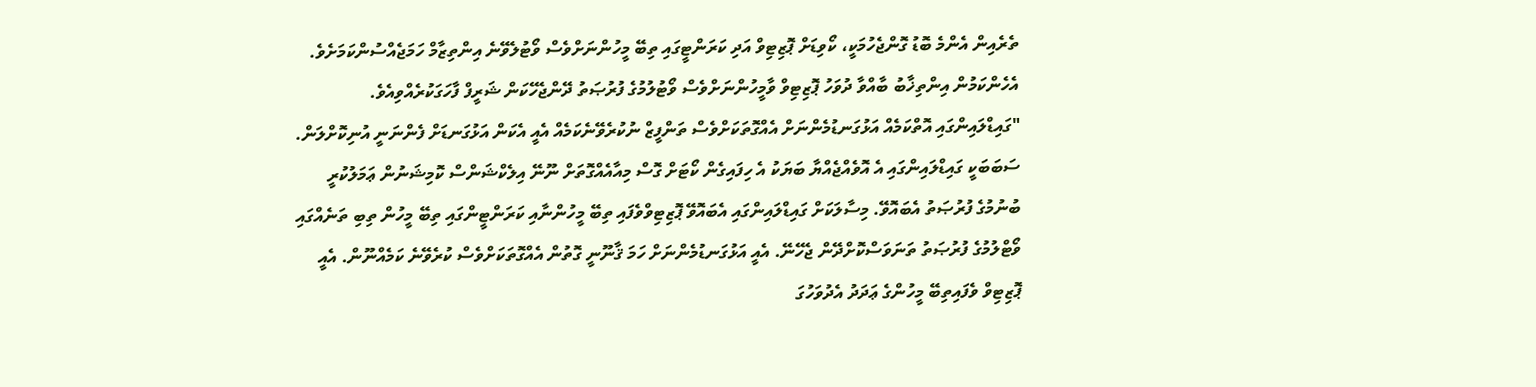ތެރެއިން އެންމެ ބޮޑު ގޮންޖެހުމަކީ، ކޯވިޑަށް ޕޮޒިޓިވް އަދި ކަރަންޓީގައި ތިބޭ މީހުންނަށްވެސް ވޯޓުލެވޭނެ އިންތިޒާމް ހަމަޖެއްސުންކަމަށެވެ. އެހެންކަމުން އިންތިޚާބު ބާއްވާ ދުވަހު ޕޮޒިޓިވް ވާމީހުންނަށްވެސް ވޯޓުލުމުގެ ފުރުޞަތު ދޭންޖެހޭކަން ޝަރީފް ފާހަގަކުރެއްވިއެވެ.
"ގައިޑްލައިންގައި އޮތްކަމެއް އަޅުގަނޑުމެންނަށް އެއްގޮތަކަށްވެސް ތަންފީޒް ނުކުރެވޭނެކަމެއް އެއީ އެކަން އަޅުގަނޑަށް ފެންނަނީ އުނިކޮށްލަން. ސަބަބަކީ ގައިޑްލައިންގައި އެ އޮވެއްޖެއްޔާ ބަޔަކު އެ ހިފައިގެން ކޯޓަށް ގޮސް މިއާއެއްގޮތަށް ނޫނޭ އިލެކްޝަންސް ކޮމިޝަނުން ޢަމަލުކުރީ ބުނުމުގެ ފުރުޞަތު އެބައޮވޭ. މިސާލަކަށް ގައިޑްލައިންގައި އެބައޮވޭ ޕޮޒިޓިވްވެފައި ތިބޭ މީހުންނާއި ކަރަންޓީންގައި ތިބޭ މީހުން ތިބި ތަނެއްގައި ވޯޓްލުމުގެ ފުރުޞަތު ތަނަވަސްކޮށްދޭން ޖެހޭނޭ. އެއީ އަޅުގަނޑުމެންނަށް ހަމަ ޤާނޫނީ ގޮތުން އެއްގޮތަކަށްވެސް ކުރެވޭނެ ކަމެއްނޫން. އެއީ ޕޮޒިޓިވް ވެފައިތިބޭ މީހުންގެ ޢަދަދު އެދުވަހުގަ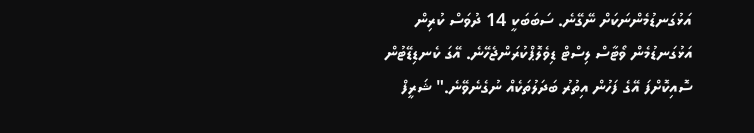އަޅުގަނޑުމެންނަކަށް ނޭގޭނެ. ސަބަބަކީ 14 ދުވަސް ކުރިން އަޅުގަނޑުމެން ވޯޓާސް ލިސްޓް ޑިވެލޮޕްކުރަންޖެހޭނެ. އޭގަ ކެނޑިޑޭޓުން ސޮއިކޮށްފަ އޭގެ ފަހުން އިތުރު ބަދަލުތަކެއް ނުގެނެވޭނެ." ޝަރީފް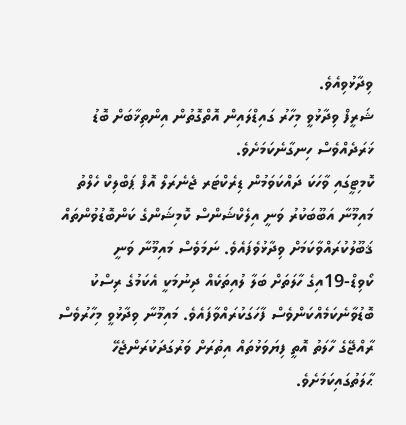ވިދާޅުވިއެވެ.
ޝަރީފް ވިދާޅުވީ މިހާރު ގައިޑްލައިން އޮތްގޮތުން އިންތިޚާބަށް ބޮޑު ޚަރަދެއްވެސް ހިނގާނެކަމަށެވެ.
ކޮމިޓީގައި ވާހަކަ ދައްކަވަމުން ޑިރެކްޓަރ ޖެނެރަލް އޮފް ޕަބްލިކް ހެލްތު މައިމޫނާ އަބޫބަކުރު ވަނީ އިލެކްޝަންސް ކޮމިޝަންގެ ކަންބޮޑުވުންތައް ޤަބޫލުކުރައްވާކަމަށް ވިދާޅުވެފައެވެ. ނަމަވެސް މައިމޫނާ ވަނީ ކޯވިޑް-19އިގެ ހާލަތަށް ބަލާ ލުއިތަކެއް ދިނުމަކީ އެކަމުގެ ރިސްކު ބޮޑުވާނެކަމެއްކަންވެސް ފާހަގަކުރައްވާފައެވެ. މައިމޫނާ ވިދާޅުވީ މިހާރުވެސް ރާއްޖޭގެ ހާލަތު އޮތީ ފިޔަވަޅުތައް އިތުރަށް ވަރުގަދަކުރަންޖެހޭ ޙާލަތުގައިކަމަށެވެ.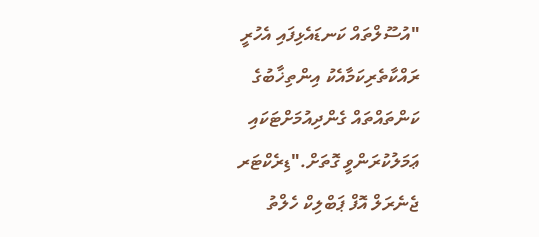"އުސޫލްތައް ކަނޑައެޅިފައި އެހުރީ ރައްކާތެރިކަމާއެކު އިންތިޚާބުގެ ކަންތައްތައް ގެންދިއުމަށްޓަކައި ޢަމަލުކުރަންވީ ގޮތަށް."ޑިރެކްޓަރ ޖެނެރަލް އޮފް ޕަބްލިކް ހެލްތު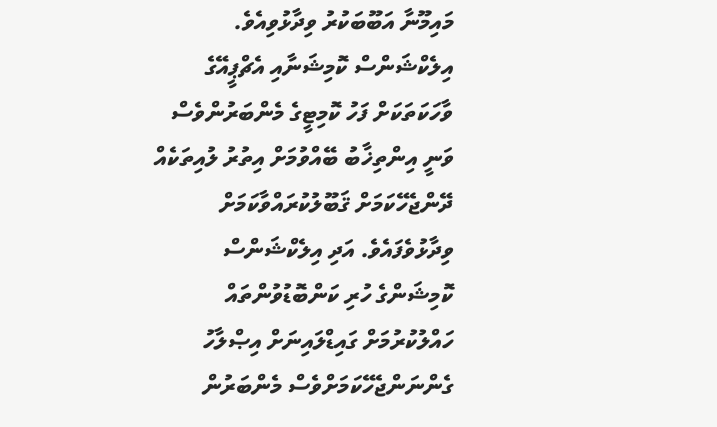މައިމޫނާ އަބޫބަކުރު ވިދާޅުވިއެވެ.
އިލެކްޝަންސް ކޮމިޝަނާއި އެޗްޕީއޭގެ ވާހަކަތަކަށް ފަހު ކޮމިޓީގެ މެންބަރުންވެސް ވަނީ އިންތިޚާބު ބޭއްވުމަށް އިތުރު ލުއިތަކެއް ދޭންޖެހޭކަމަށް ޤަބޫލުކުރައްވާކަމަށް ވިދާޅުވެފައެވެ. އަދި އިލެކްޝަންސް ކޮމިޝަންގެ ހުރި ކަންބޮޑުވުންތައް ހައްލުކުރުމަށް ގައިޑްލައިނަށް އިޞްލާހު ގެންނަންޖެހޭކަމަށްވެސް މެންބަރުން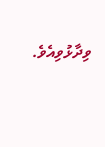ވިދާޅުވިއެވެ.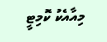މިއާއެކު ކޮމިޓީ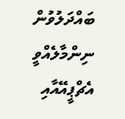ބައްދަލުވުން ނިންމާލެއްވީ އެޗްޕީއޭއާއި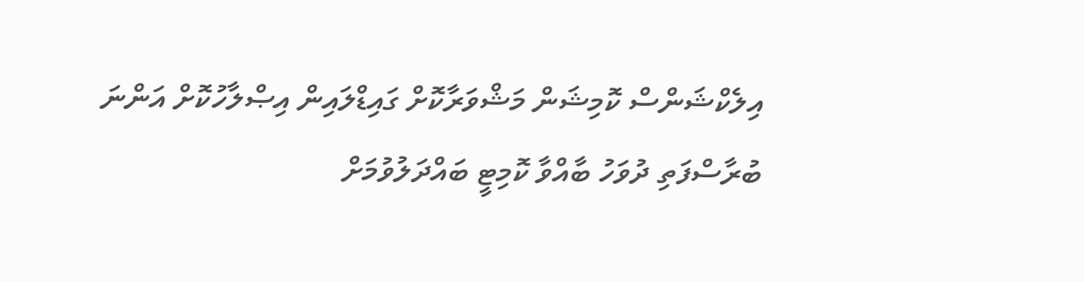އިލެކްޝަންސް ކޮމިޝަން މަޝްވަރާކޮށް ގައިޑްލައިން އިޞްލާހުކޮށް އަންނަ ބުރާސްފަތި ދުވަހު ބާއްވާ ކޮމިޓީ ބައްދަލުވުމަށް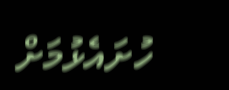ހުށައެޅުމަށް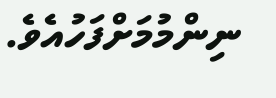ނިންމުމަށްފަހުއެވެ.